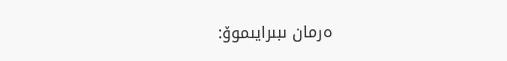ەرمان ىبىرايىموۆ: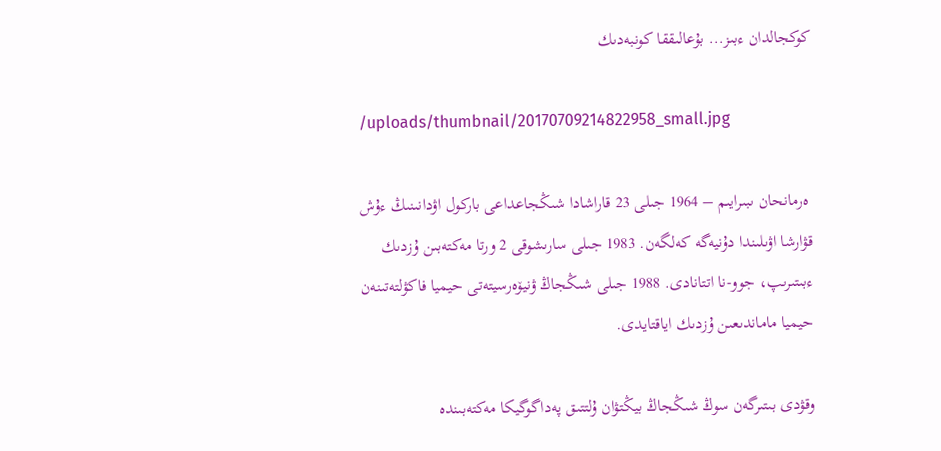كوكجالدان ءبىز... بۇعالىققا كونبەدىك

/uploads/thumbnail/20170709214822958_small.jpg

 ەرمانحان ىبىرايىم – 1964 جىلى 23 قاراشادا شىڭجاعداعى باركول اۋدانىنىڭ ءۇش قۋارشا اۋىلىندا دۇنيەگە كەلگەن. 1983 جىلى سارىشوقى 2 ورتا مەكتەبىن ۇزدىك ءبىتىرىپ، جوو-نا اتتانادى. 1988 جىلى شىڭجاڭ ۋنيۆەرسيتەتى حيميا فاكۋلتەتىنەن حيميا ماماندىعىن ۇزدىك اياقتايدى.

وقۋدى بىتىرگەن سوڭ شىڭجاڭ بيڭتۋان ۇلتتىق پەداگوگيكا مەكتەبىندە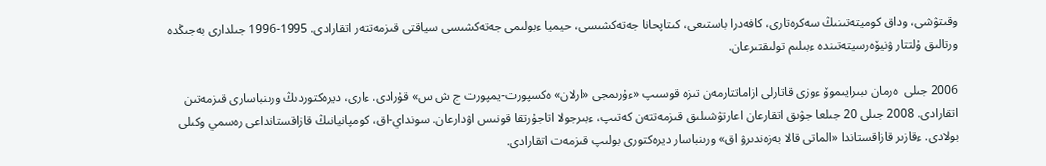وقىتۋشى، وداق كوميتەتىنىڭ سەكرەتارى، كافەدرا باستىعى، كىتاپحانا جەتەكشىسى، حيميا ءبولىمى جەتەكشىسى سياقتى قىزمەتتەر اتقارادى. 1995-1996 جىلدارى بەجىڭدە ورتالىق ۇلتتار ۋنيۆەرسيتەتىندە ءبىلىم تولىقتىرعان.

2006 جىلى  ەرمان ىبىرايىموۆ ءوزى قاتارلى ازاماتتارمەن تىزە قوسىپ «ءۇرىمجى «ارلان» ەكسپورت-يمپورت ج ش س» قۇرادى. ءارى، ديرەكتوردىڭ ورىنباسارى قىزمەتىن اتقارادى. 2008 جىلى 20 جىلعا جۋىق اتقارعان اعارتۋشىلىق قىزمەتتەن كەتىپ، ءبىرجولا اتاجۇرتقا قونىس اۋدارعان. سونداي-اق، كومپانيانىڭ قازاقستانداعى رەسمي وكىلى بولادى. ءقازىر قازاقستاندا «الماتى قالا بەزەندىرۋ اق» ورىنباسار ديرەكتورى بولىپ قىزمەت اتقارادى.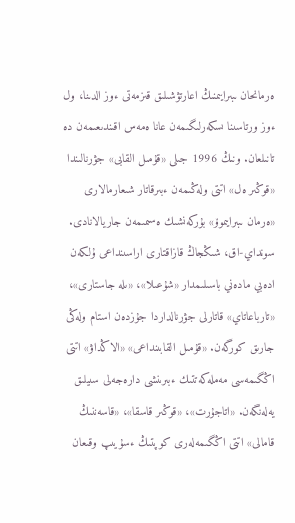ەرمانحان ىبىرايىمنىڭ اعارتۋشىلىق قىزمەتى ءوز الدىنا، ول ءوز ورتاسىنا ىسكەرلىگىمەن عانا ەمەس اقىندىعىمەن دە تانىلعان. ونىڭ 1996 جىلى «قۇمىل القابى» جۋرنالىندا «قوڭىر ەل» اتتى ولەڭىمەن ءبىرقاتار شىعارمالارى «ەرمان ىبىرايىموۆ» بۇركەنشىك ەسىمىمەن جاريالانادى. سونداي-اق، شىڭجاڭ قازاقتارى اراسىنداعى ۇلكەن ادەبي مادەني باسىلىمدار «شۇعىلا»، «ىلە جاستارى»، «تارباعاتاي» قاتارلى جۋرنالداردا جۇزدەن استام ولەڭى جارىق كورگەن. «قۇمىل القابىنداعى» «الاڭداۋ» اتتى اڭگىمەسى مەملەكەتتىك ءبىرىنشى دارەجەلى سىيلىق يەلەنگەن. «اتاجۇرت»، «قوڭىر قاسقا»، «قاسەننىڭ قامالى» اتتى اڭگىمەلەرى كوپتىڭ ءسۇيىپ وقىعان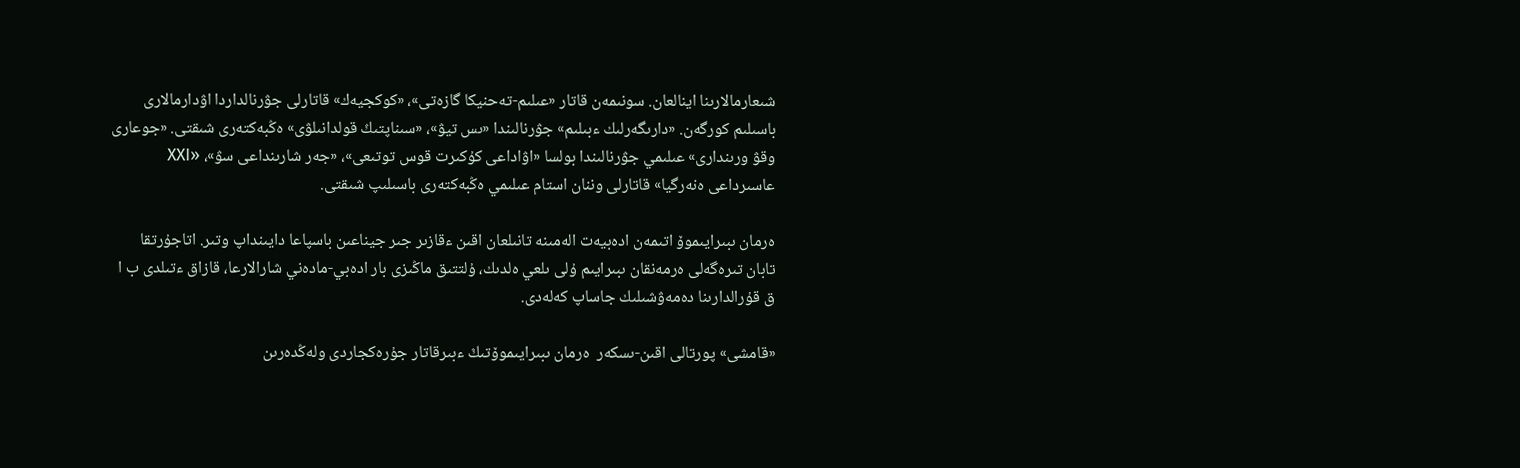شىعارمالارىنا اينالعان. سونىمەن قاتار «عىلىم-تەحنيكا گازەتى»، «كوكجيەك» قاتارلى جۋرنالداردا اۋدارمالارى باسىلىم كورگەن. «دارىگەرلىك ءبىلىم» جۋرنالىندا «ىس تيۋ»، «سىناپتىڭ قولدانىلۋى» ەڭبەكتەرى شىقتى. «جوعارى وقۋ ورىندارى» عىلىمي جۋرنالىندا بولسا «اۋاداعى كۇكىرت قوس توتىعى»، «جەر شارىنداعى سۋ»، «XXI عاسىرداعى ەنەرگيا» قاتارلى وننان استام عىلىمي ەڭبەكتەرى باسىلىپ شىقتى.

ەرمان ىبىرايىموۆ اتىمەن ادەبيەت الەمىنە تانىلعان اقىن ءقازىر جىر جيناعىن باسپاعا دايىنداپ وتىر. اتاجۇرتقا تابان تىرەگەلى ەرمەنقان ىبىرايىم ۇلى ىلعي ەلدىك، ۇلتتىق ماڭىزى بار ادەبي-مادەني شارالارعا، قازاق ءتىلدى ب ا ق قۇرالدارىنا دەمەۋشىلىك جاساپ كەلەدى.

«قامشى» پورتالى اقىن-ىسكەر  ەرمان ىبىرايىموۆتىڭ ءبىرقاتار جۇرەكجاردى ولەڭدەرىن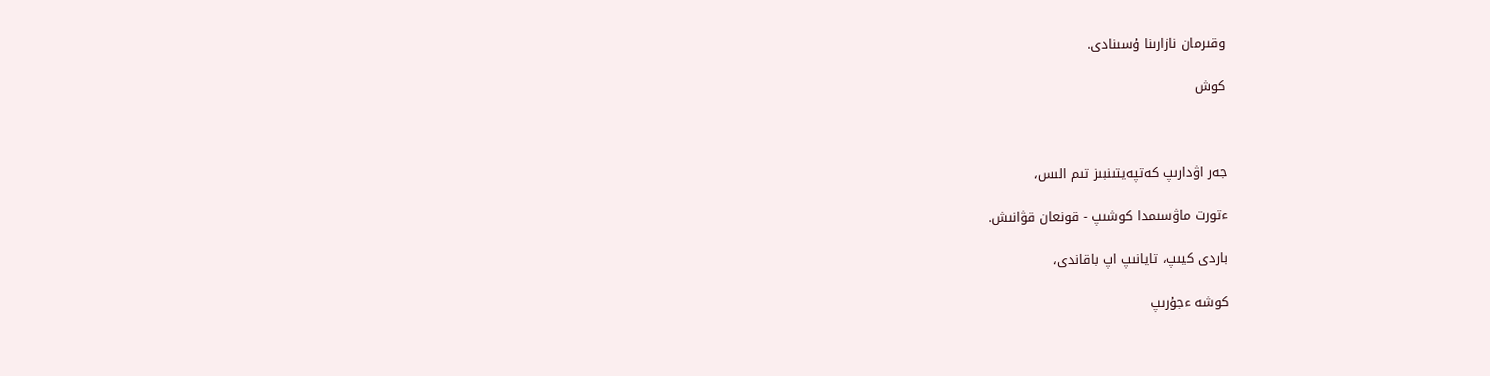وقىرمان نازارىنا ۇسىنادى.

كوش



جەر اۋدارىپ كەتپەيتىنبىز تىم الىس،

ءتورت ماۋسىمدا كوشىپ - قونعان قۋانىش.

باردى كيىپ، تايانىپ اپ باقاندى،

كوشە ءجۇرىپ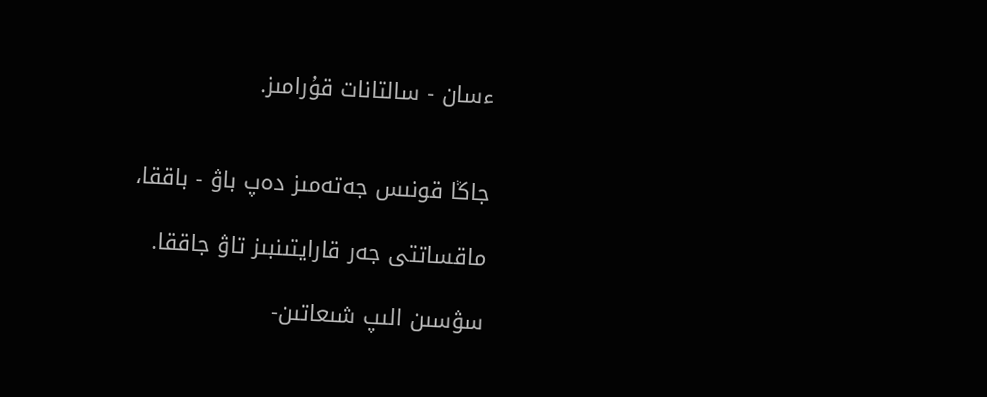ءسان - سالتانات قۇرامىز.


جاڭا قونىس جەتەمىز دەپ باۋ - باققا،

ماقساتتى جەر قارايتىنبىز تاۋ جاققا.

سۋسىن الىپ شىعاتىن-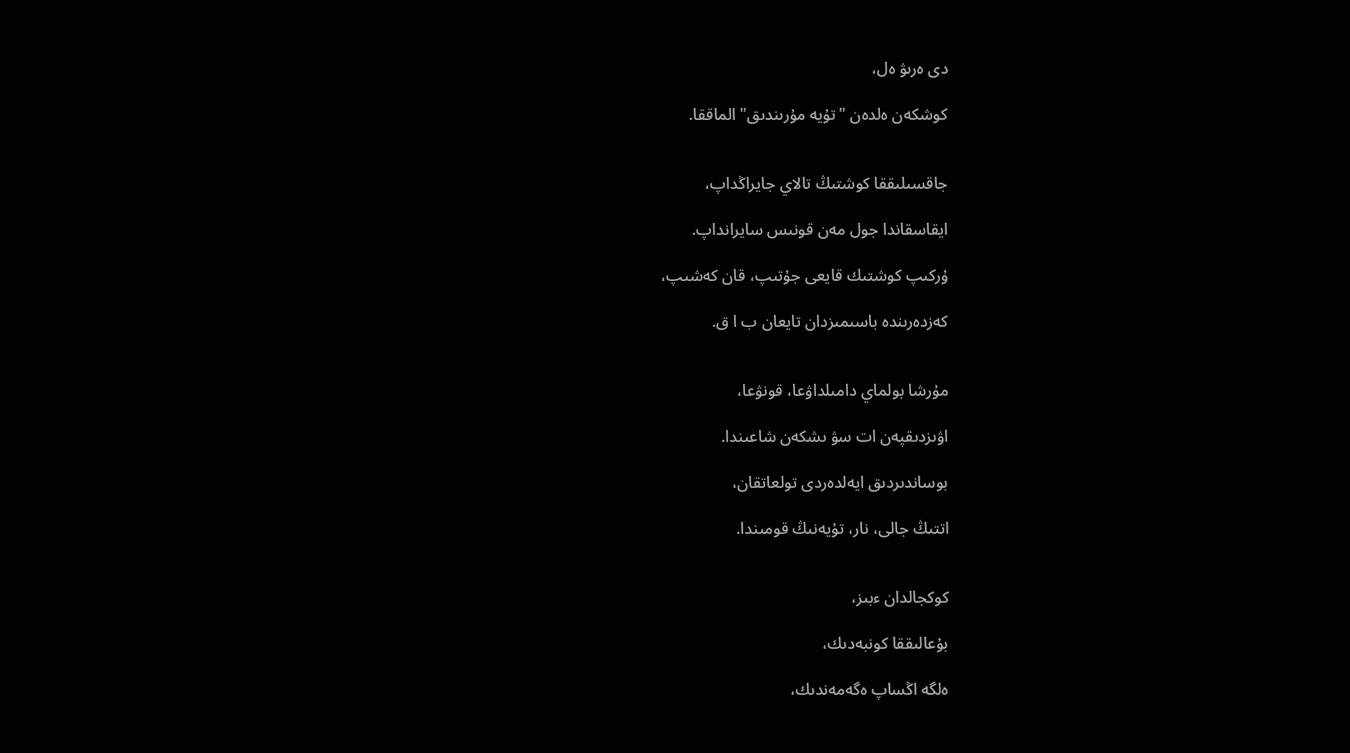دى ەرىۋ ەل،

كوشكەن ەلدەن "تۇيە مۇرىندىق" الماققا.


جاقسىلىققا كوشتىڭ تالاي جايراڭداپ،

ايقاسقاندا جول مەن قونىس سايرانداپ.

ۇركىپ كوشتىك قايعى جۇتىپ، قان كەشىپ،

كەزدەرىندە باسىمىزدان تايعان ب ا ق.


مۇرشا بولماي دامىلداۋعا، قونۋعا،

اۋىزدىقپەن ات سۋ ىشكەن شاعىندا.

بوساندىردىق ايەلدەردى تولعاتقان،

اتتىڭ جالى، نار، تۇيەنىڭ قومىندا.


كوكجالدان ءبىز،

بۇعالىققا كونبەدىك،

ەلگە اڭساپ ەگەمەندىك،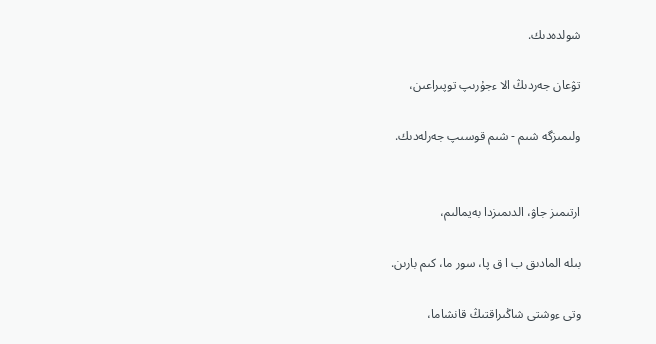شولدەدىك.

تۋعان جەردىڭ الا ءجۇرىپ توپىراعىن،

ولىمىزگە شىم - شىم قوسىپ جەرلەدىك.


ارتىمىز جاۋ، الدىمىزدا بەيمالىم،

بىلە المادىق ب ا ق پا، سور ما، كىم بارىن.

وتى ءوشتى شاڭىراقتىڭ قانشاما،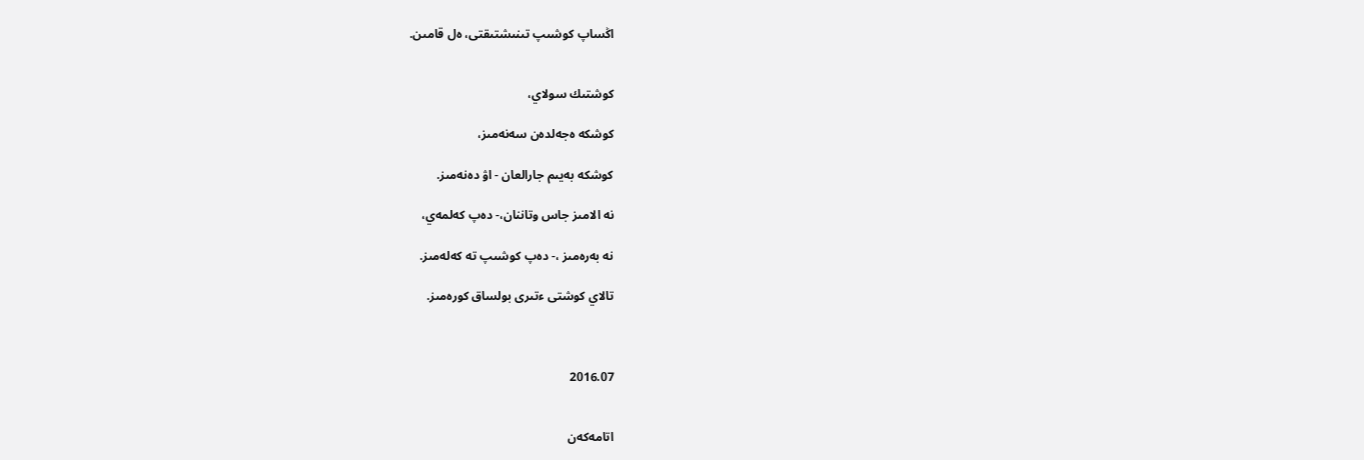اڭساپ كوشىپ تىنىشتىقتى، ەل قامىن.


كوشتىك سولاي،

كوشكە ەجەلدەن سەنەمىز،

كوشكە بەيىم جارالعان - اۋ دەنەمىز.

نە الامىز جاس وتاننان،- دەپ كەلمەي،

نە بەرەمىز ،- دەپ كوشىپ تە كەلەمىز.

تالاي كوشتى ءتىرى بولساق كورەمىز.



2016.07


اتامەكەن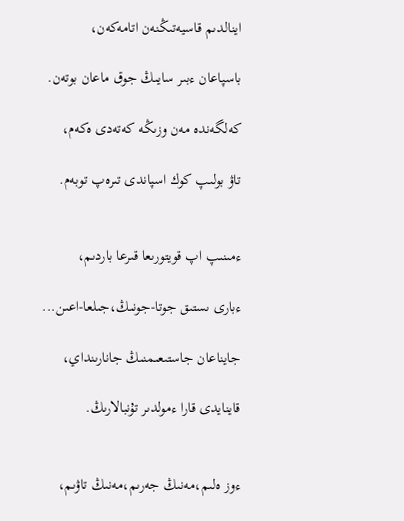اينالدىم قاسيەتىڭنەن اتامەكەن،

باسپاعان ءبىر سايىڭ جوق ماعان بوتەن.

كەلگەندە مەن وزىڭە كەتەدى ەكەم،

تاۋ بولىپ كوك اسپاندى تىرەپ توبەم.


ءمىنىپ اپ قويتورىعا قىرعا باردىم،

ءبارى ىستىق جوتا-جونىڭ،جىلعا-اعىن...

جايناعان جاستىعىمنىڭ جانارىنداي،

قاينايدى قارا ءمولدىر تۇنبالارىڭ.


ءوز ەلىم،مەنىڭ جەرىم،مەنىڭ تاۋىم،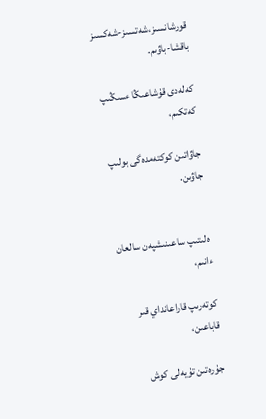قورشانسىز،شەتسىز-شەكسىز باقشا-باۋىم.

كەلەدى قۇشاعىڭا ءسىڭىپ كەتكىم،

جاۋاتىن كوكتەمدەگى بولىپ جاۋىن.


ەلىتىپ ساعىنىشپەن سالعان ءانىم،

كوتەرىپ قاراعانداي قىر قاباعىن،

جۇرەتىن تۇيەلى كوش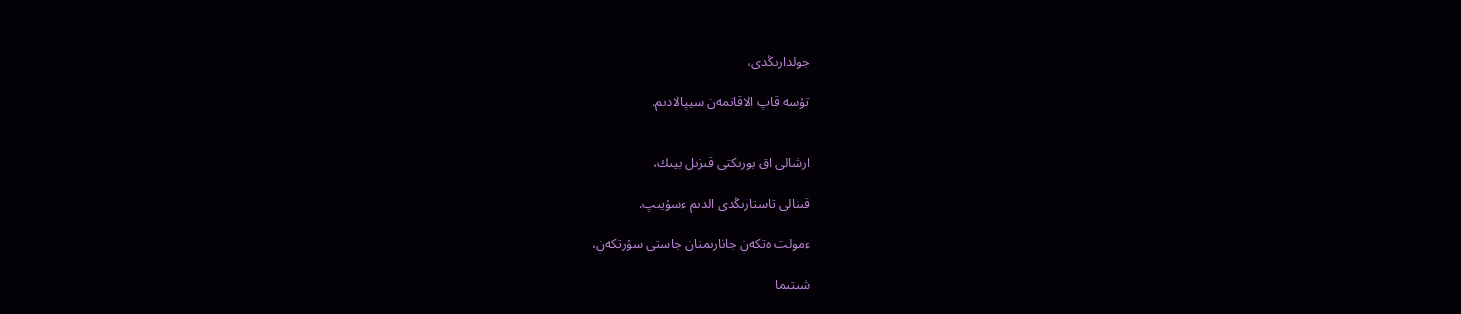جولدارىڭدى،

تۇسە قاپ الاقانمەن سيپالادىم.


ارشالى اق بورىكتى قىزىل بيىك،

قىنالى تاستارىڭدى الدىم ءسۇيىپ.

ءمولت ەتكەن جانارىمنان جاستى سۇرتكەن،

شىتىما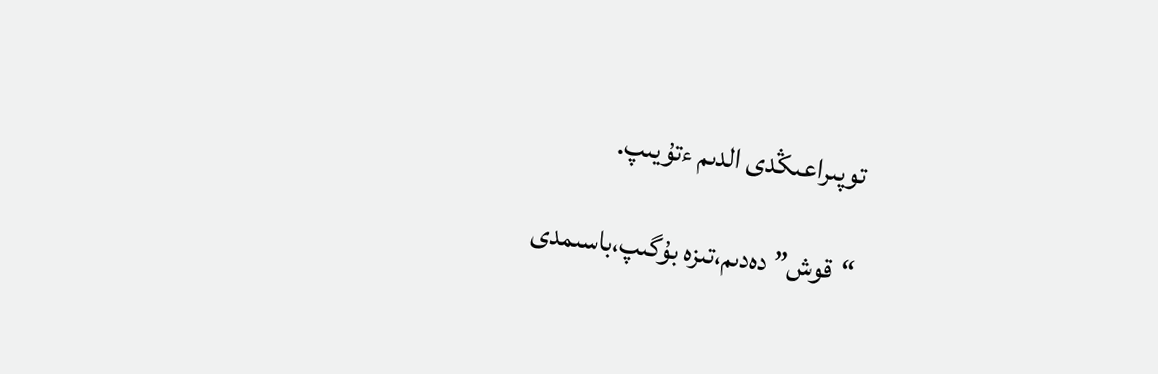توپىراعىڭدى الدىم ءتۇيىپ.

“قوش” دەدىم،تىزە بۇگىپ،باسىمدى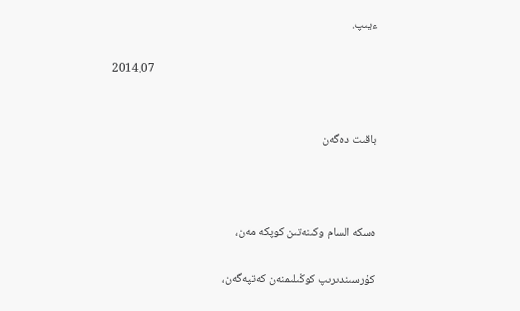ءيىپ.

                                                                                    2014.07


باقىت دەگەن



ەسكە السام وكىنەتىن كوپكە مەن،

كۇرسىندىرىپ كوڭىلىمنەن كەتپەگەن،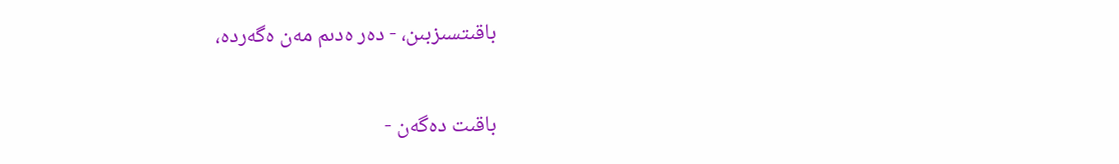باقىتسىزبىن، - دەر ەدىم مەن ەگەردە،

باقىت دەگەن -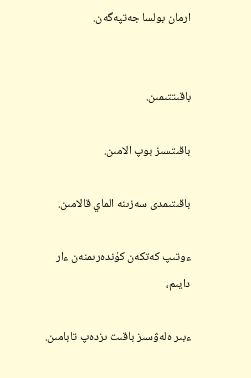ارمان بولسا جەتپەگەن.


باقىتتىمىن.

باقىتسىز بوپ الامىن.

باقىتىمدى سەزىنە الماي قالامىن.

ءوتىپ كەتكەن كۇندەرىمنەن ءار دايىم،

ءبىر ەلەۋسىز باقىت ىزدەپ تابامىن.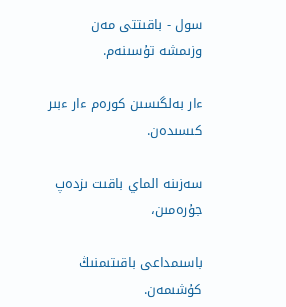سول - باقىتتى مەن وزىمشە تۇسىنەم.

ءار بەلگىسىن كورەم ءار ءبىر كىسىدەن.

سەزىنە الماي باقىت ىزدەپ جۇرەمىن،

باسىمداعى باقىتىمنىڭ كۇشىمەن.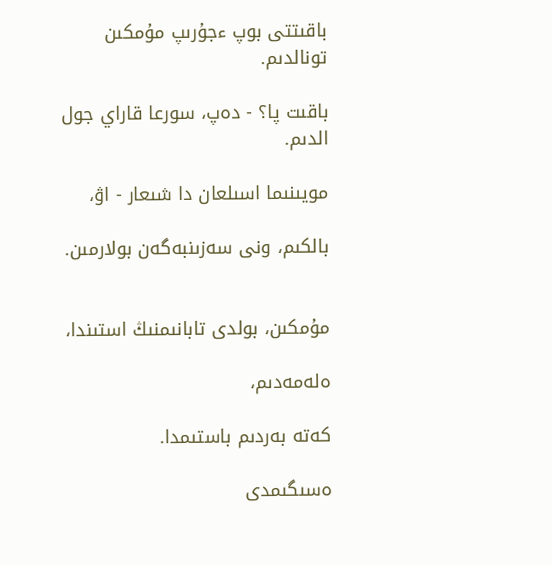باقىتتى بوپ ءجۇرىپ مۇمكىن تونالدىم.

باقىت پا؟ - دەپ، سورعا قاراي جول الدىم.

مويىنىما اسىلعان دا شىعار - اۋ،

بالكىم، ونى سەزىنبەگەن بولارمىن.


مۇمكىن، بولدى تابانىمنىڭ استىندا،

ەلەمەدىم،

كەتە بەردىم باستىمدا.

ەسىگىمدى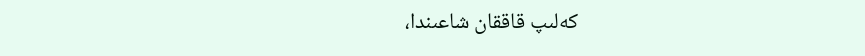كەلىپ قاققان شاعىندا،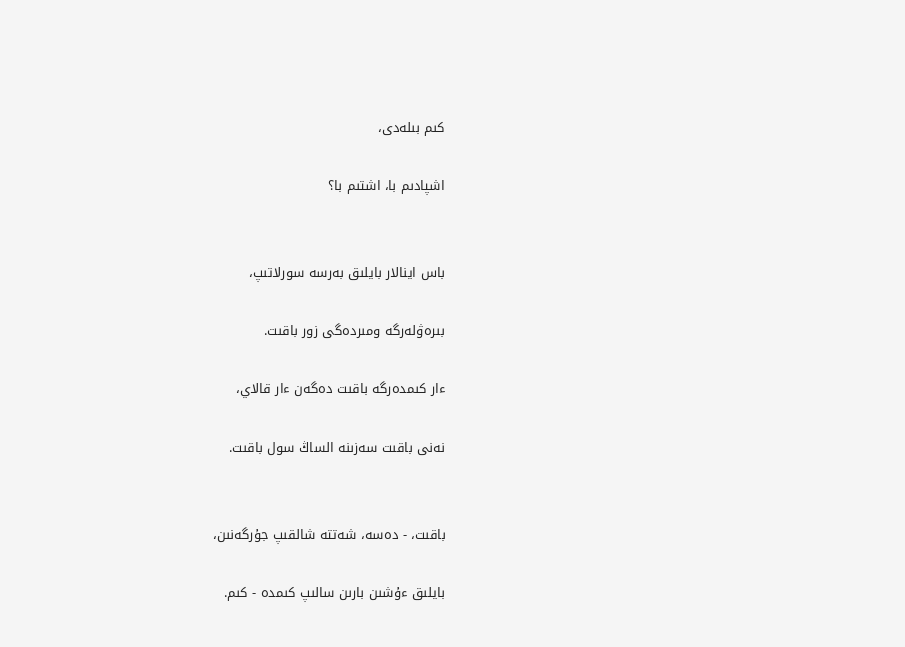كىم بىلەدى،

اشپادىم با، اشتىم با؟


باس اينالار بايلىق بەرسە سورلاتىپ،

بىرەۋلەرگە ومىردەگى زور باقىت.

ءار كىمدەرگە باقىت دەگەن ءار قالاي،

نەنى باقىت سەزىنە الساڭ سول باقىت.


باقىت، - دەسە، شەتتە شالقىپ جۇرگەنىن،

بايلىق ءۇشىن بارىن سالىپ كىمدە - كىم.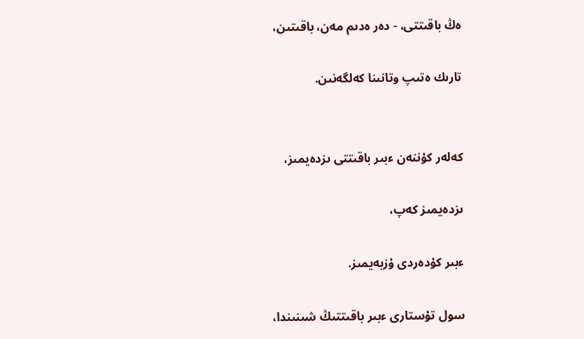ەڭ باقىتتى، - دەر ەدىم مەن، باقىتىن،

تارىك ەتىپ وتانىنا كەلگەنىن.


كەلەر كۇننەن ءبىر باقىتتى ىزدەيمىز،

ىزدەيمىز كەپ،

ءبىر كۇدەردى ۇزبەيمىز.

سول تۇستارى ءبىر باقىتتىڭ شىنىندا،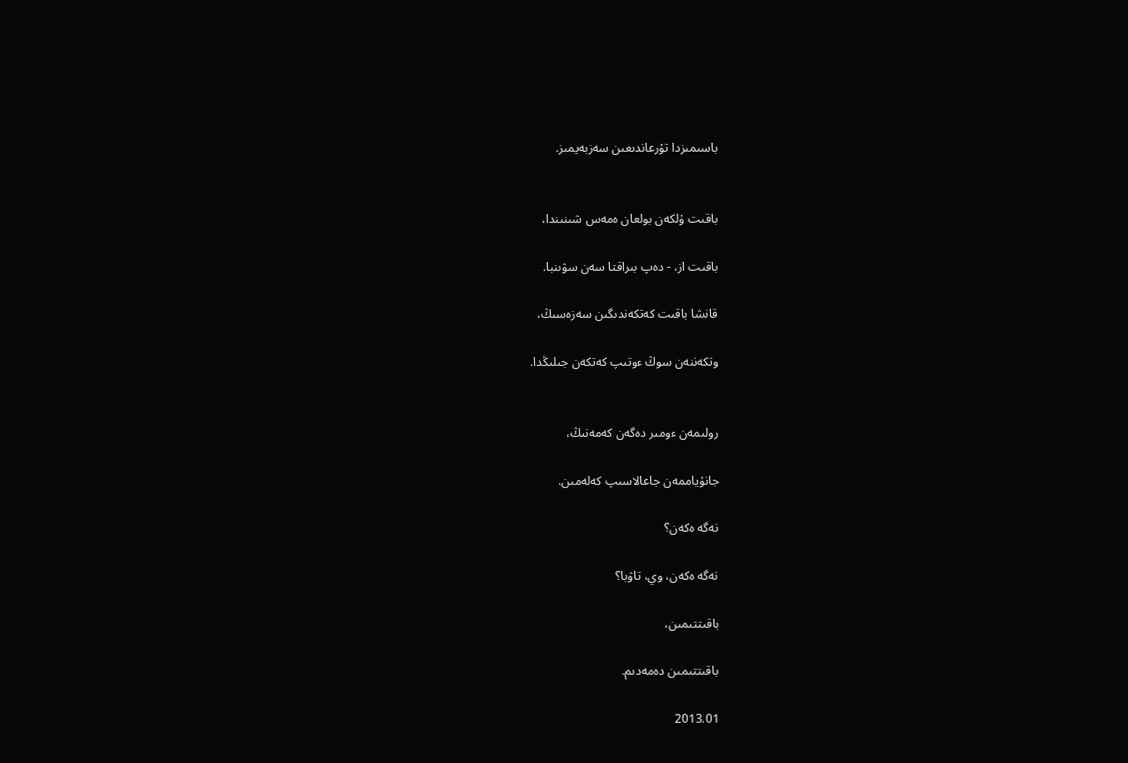باسىمىزدا تۇرعاندىعىن سەزبەيمىز.


باقىت ۇلكەن بولعان ەمەس شىنىندا،

باقىت از، - دەپ بىراقتا سەن سۋىنبا.

قانشا باقىت كەتكەندىگىن سەزەسىڭ،

وتكەننەن سوڭ ءوتىپ كەتكەن جىلىڭدا.


رولىمەن ءومىر دەگەن كەمەنىڭ،

جانۇياممەن جاعالاسىپ كەلەمىن.

نەگە ەكەن؟

نەگە ەكەن، وي، تاۋبا؟

باقىتتىمىن،

باقىتتىمىن دەمەدىم.

2013.01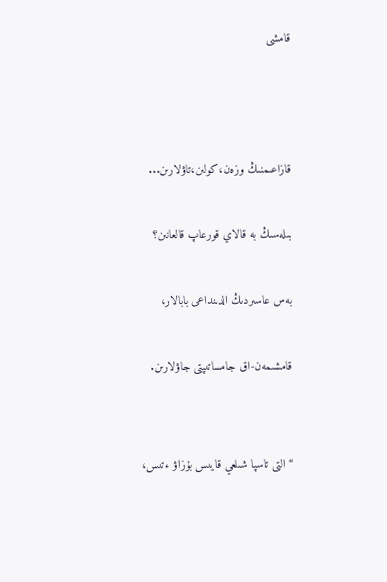قامشى



قازاعىمنىڭ وزەن،كولىن،تاۋلارىن...

بىلەسىڭ بە قالاي قورعاپ قالعانىن؟

بەس عاسىردىڭ الدىنداعى بابالار،

قامشىمەن-اق جامساتىپتى جاۋلارىن.


“التى تاسپا شىلعي قايىس بۇزاۋ ءتىس،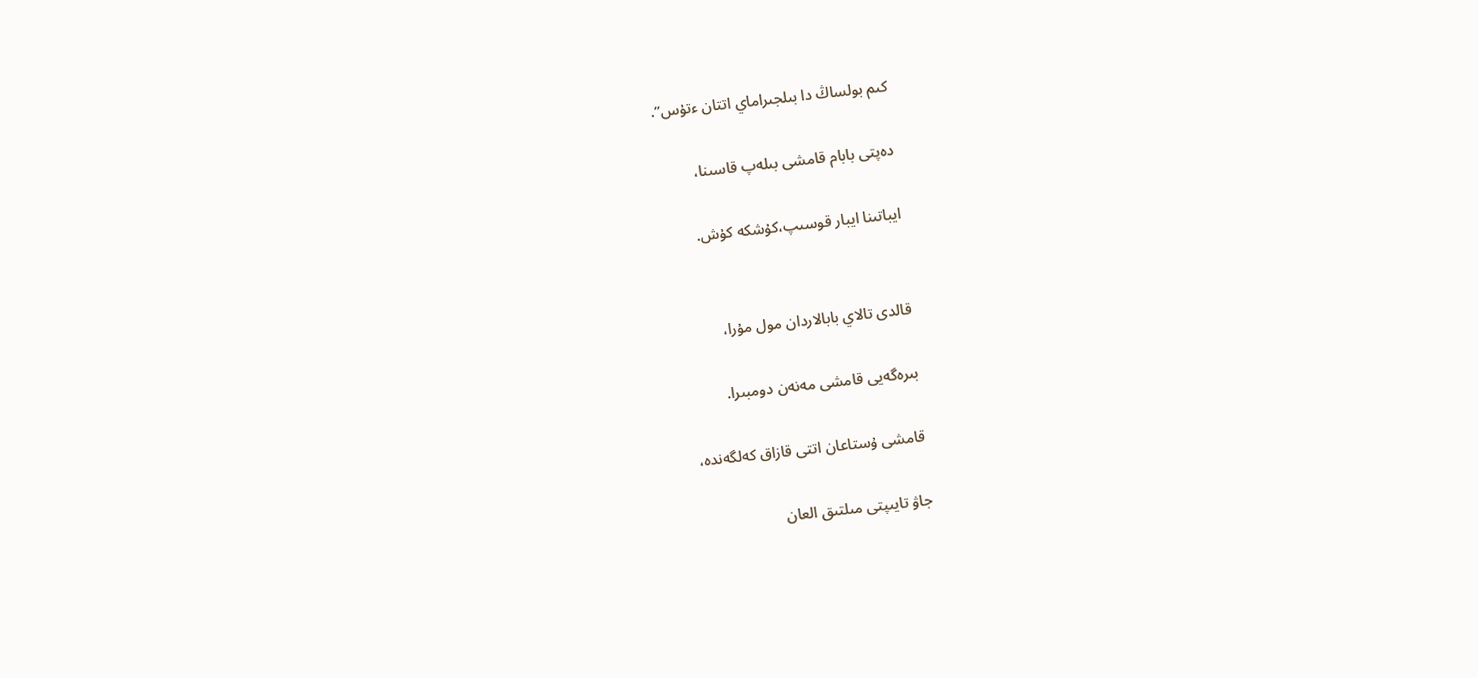كىم بولساڭ دا بىلجىراماي اتتان ءتۇس”.

دەپتى بابام قامشى بىلەپ قاسىنا،

ايباتىنا ايبار قوسىپ،كۇشكە كۇش.


قالدى تالاي بابالاردان مول مۇرا،

بىرەگەيى قامشى مەنەن دومبىرا.

قامشى ۇستاعان اتتى قازاق كەلگەندە،

جاۋ تايىپتى مىلتىق العان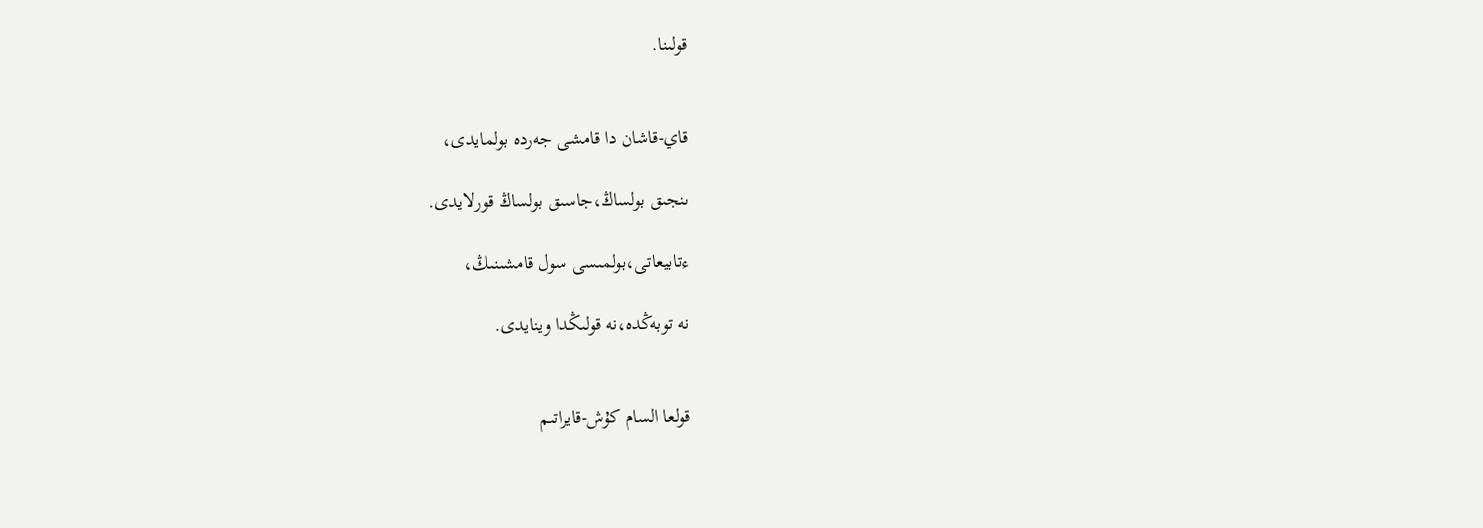قولىنا.


قاي-قاشان دا قامشى جەردە بولمايدى،

ىنجىق بولساڭ،جاسىق بولساڭ قورلايدى.

ءتابيعاتى،بولمىسى سول قامشىنىڭ،

نە توبەڭدە،نە قولىڭدا وينايدى.


قولعا السام كۇش-قايراتىم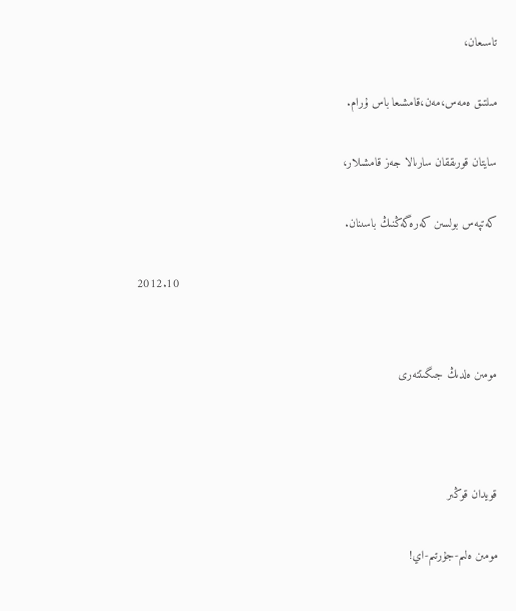تاسىعان،

مىلتىق ەمەس،مەن،قامشىعا باس ۇرام.

سايتان قورىققان سارىالا جەز قامشىلار،

كەتپەس بولسىن كەرەگەڭنىڭ باسىنان.

                                                                                           2012.10


مومىن ەلدىڭ جىگىتتەرى



قويدان قوڭىر

مومىن ەلىم-جۇرتىم-اي!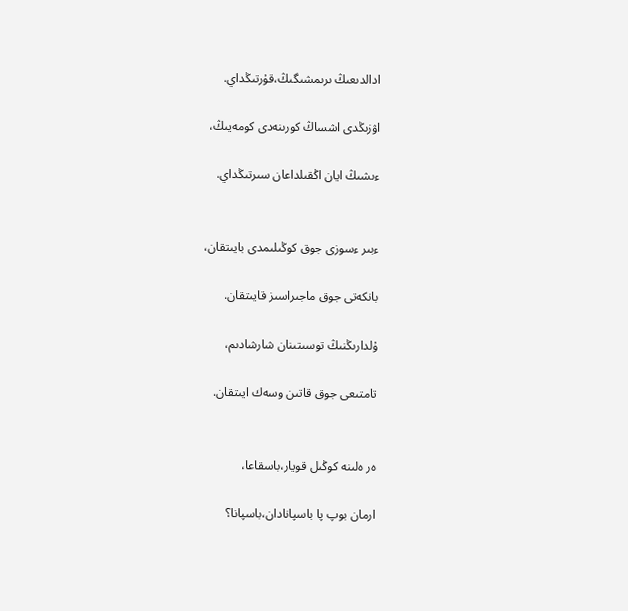ادالدىعىڭ ىرىمشىگىڭ،قۇرتىڭداي.

اۋزىڭدى اشساڭ كورىنەدى كومەيىڭ،

ءىشىڭ ايان اڭقىلداعان سىرتىڭداي.


ءبىر ءسوزى جوق كوڭىلىمدى بايىتقان،

بانكەتى جوق ماجىراسىز قايىتقان.

ۇلدارىڭنىڭ توسىتىنان شارشادىم،

تامتىعى جوق قاتىن وسەك ايىتقان.


ەر ەلىنە كوڭىل قويار،باسقاعا،

ارمان بوپ پا باسپانادان،باسپانا؟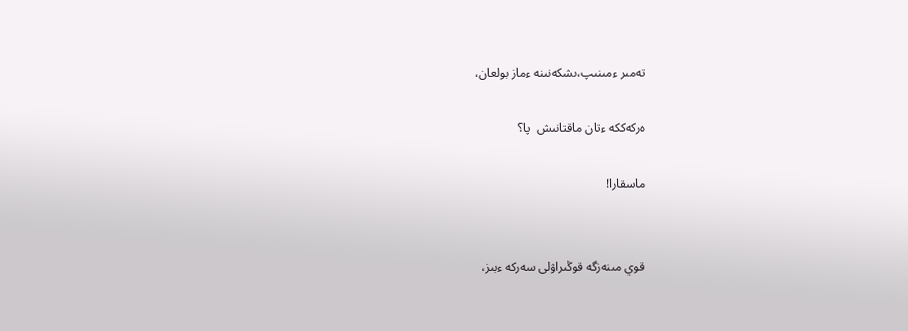تەمىر ءمىنىپ،ىشكەنىنە ءماز بولعان،

ەركەككە ءتان ماقتانىش  پا؟

ماسقارا!


قوي مىنەزگە قوڭىراۋلى سەركە ءبىز،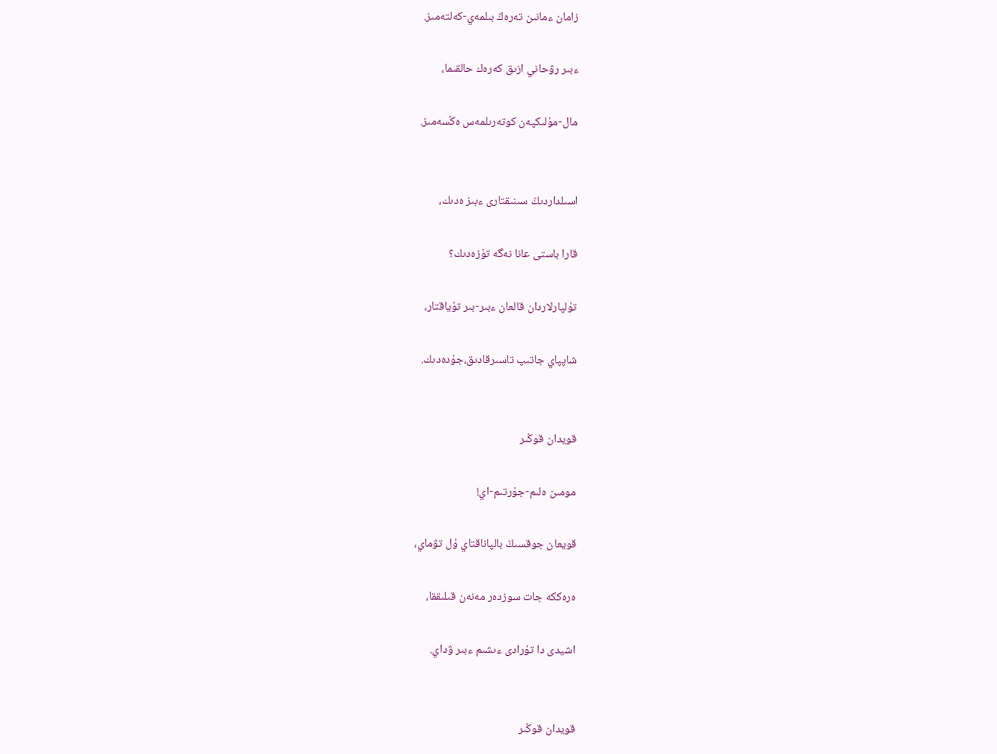زامان ءمانىن تەرەڭ بىلمەي-كەلتەمىز.

ءبىر رۋحاني ازىق كەرەك حالقىما،

مال-مۇلىكپەن كوتەرىلمەس ەڭسەمىز.


اسىلداردىڭ سىنىقتارى ءبىز ەدىك،

قارا باستى عانا نەگە تۇزەدىك؟

تۇلپارلاردان قالعان ءبىر-بىر تۇياقتار،

شاپپاي جاتىپ تاسىرقادىق،جۇدەدىك.


قويدان قوڭىر

مومىن ەلىم-جۇرتىم-اي!

قويعان جوقسىڭ بالپاناقتاي ۇل تۋماي،

ەرەككە جات سوزدەر مەنەن قىلىققا،

اشيدى دا تۇرادى ءىشىم ءبىر ۋداي.


قويدان قوڭىر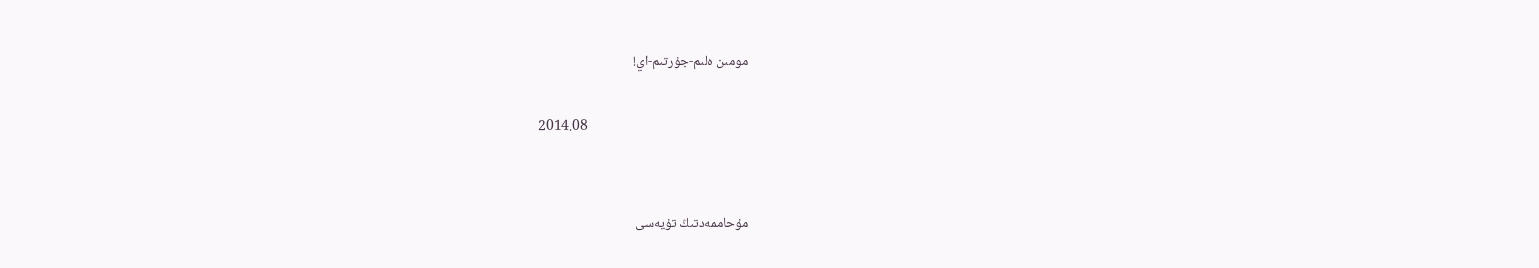مومىن ەلىم-جۇرتىم-اي!

                                                    2014.08


مۇحاممەدتىڭ تۇيەسى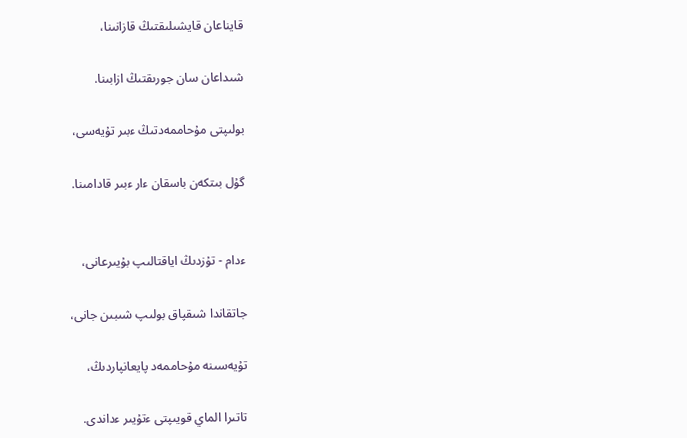قايناعان قايشىلىقتىڭ قازانىنا،

شىداعان سان جورىقتىڭ ازابىنا.

بولىپتى مۇحاممەدتىڭ ءبىر تۇيەسى،

گۇل بىتكەن باسقان ءار ءبىر قادامىنا.


ءدام - تۇزدىڭ اياقتالىپ بۇيىرعانى،

جاتقاندا شىقپاق بولىپ شىبىن جانى،

تۇيەسىنە مۇحاممەد پايعانپاردىڭ،

تاتىرا الماي قويىپتى ءتۇيىر ءداندى.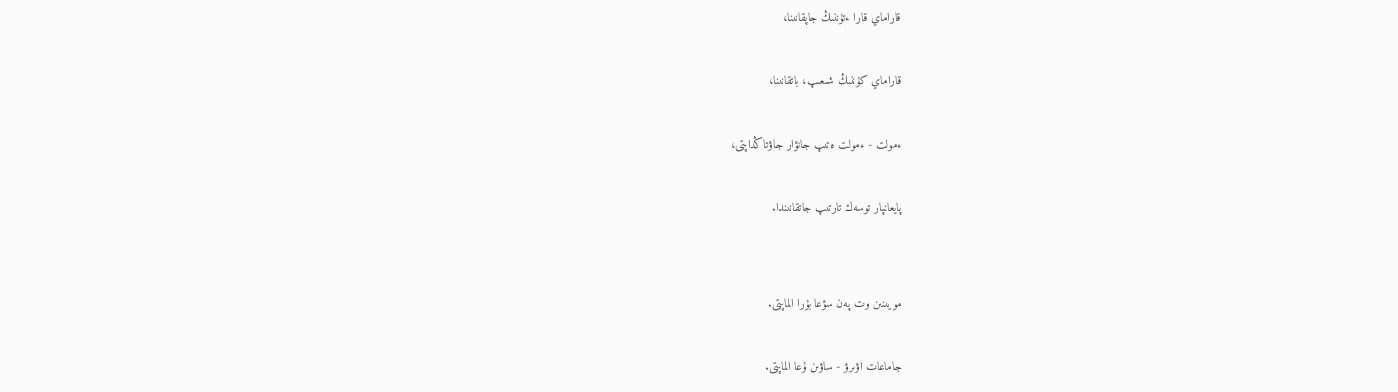قاراماي قارا ءتۇننىڭ جاپقانىنا،

قاراماي كۇننىڭ شىعىپ، باتقانىنا،

ءمولت - ءمولت ەتىپ جانۋار جاۋتاڭداپتى،

پايعانپار توسەك تارتىپ جاتقانىندا.


مويىنىن وت پەن سۋعا بۇرا الماپتى.

جاماعات اۋىرۋ - ساۋىن ۇعا الماپتى.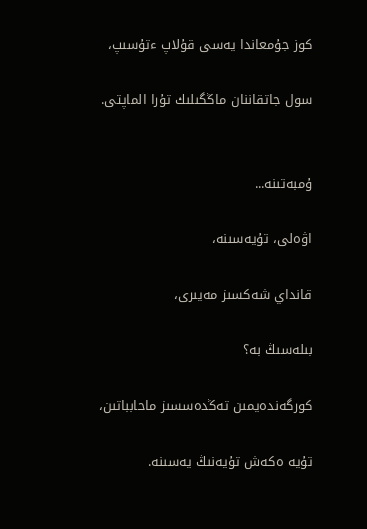كوز جۇمعاندا يەسى قۇلاپ ءتۇسىپ،

سول جاتقاننان ماڭگىلىك تۇرا الماپتى.


ۇمبەتىنە...

اۋەلى، تۇيەسىنە،

قانداي شەكسىز مەيىرى،

بىلەسىڭ بە؟

كورگەندەيمىن تەڭدەسسىز ماحابباتىن،

تۇيە ەكەش تۇيەنىڭ يەسىنە.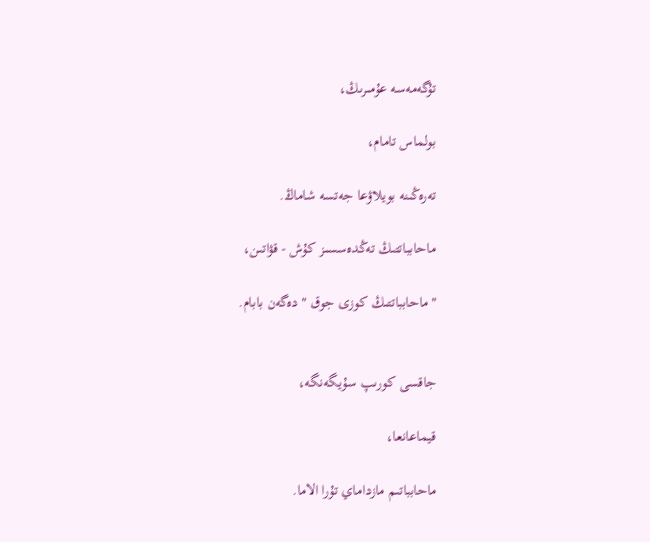تۇگەمەسە عۇمىرىڭ،

بولماس تامام،

تەرەڭىنە بويلاۋعا جەتسە شاماڭ.

ماحابباتتىڭ تەڭدەسسىز كۇش - قۋاتىن،

"ماحابباتتىڭ كوزى جوق " دەگەن بابام.


جاقسى كورىپ سۇيگەنگە،

قيماعانعا،

ماحابباتىم مازداماي تۇرا الاما.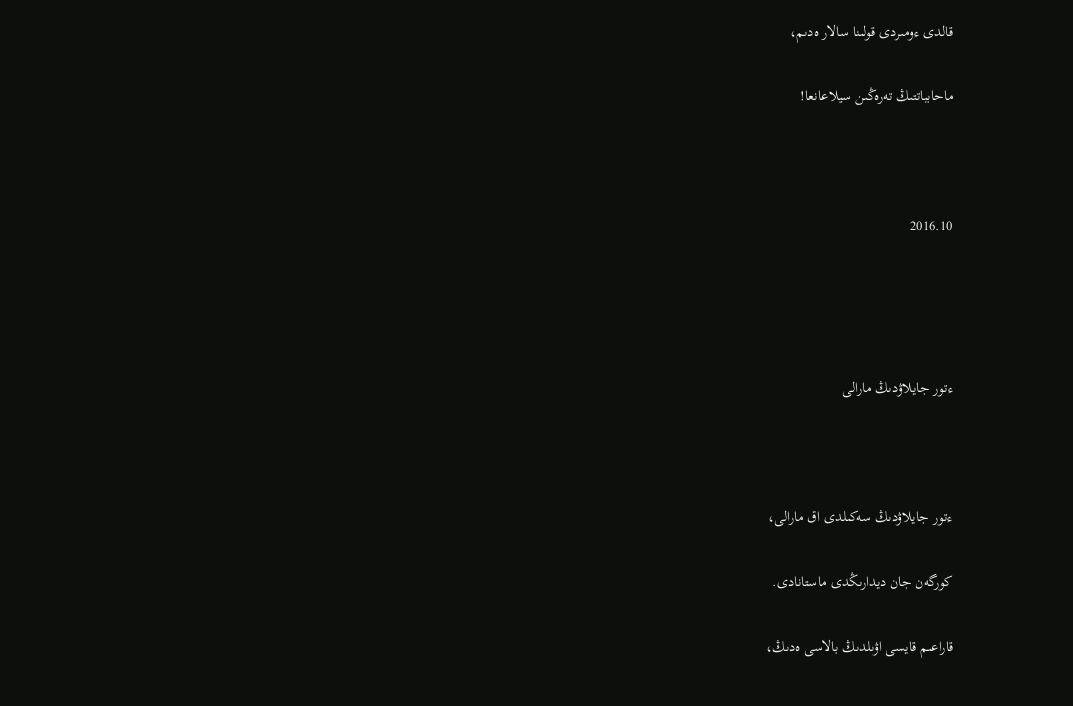قالدى ءومىردى قولىنا سالار ەدىم،

ماحابباتتىڭ تەرەڭىن سيلاعانعا!



2016.10




ءتور جايلاۋدىڭ مارالى



ءتور جايلاۋدىڭ سەكىلدى اق مارالى،

كورگەن جان ديدارىڭدى ماستانادى.

قاراعىم قايسى اۋىلدىڭ بالاسى ەدىڭ،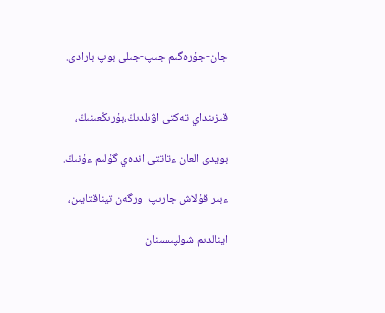جان-جۇرەگىم جىپ-جىلى بوپ بارادى.


قىزىنداي تەكتى اۋىلدىڭ،بۇرىڭعىنىڭ،

بويدى العان ءتاتتى اندەي گۇلىم ءۇنىڭ.

ءبىر قۇلاش جارىپ  ورگەن تيناقتايىن،

اينالدىم شولپىسىنان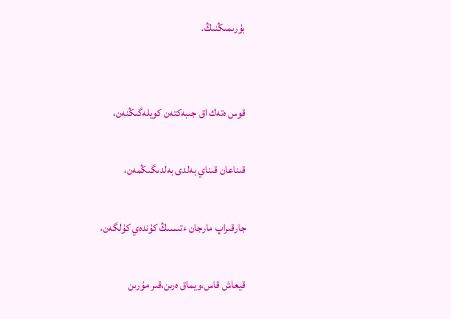بۇرىمىڭنىڭ.


قوس ەتەك اق جىبەكتەن كويلەگىڭنەن،

قىناعان قىناي بەلدى بەلدىگىڭمەن،

جارقىراپ مارجان ءتىسىڭ كۇندەي كۇلگەن،

قيعاش قاس،ويماق ەرىن،قىر مۇرىن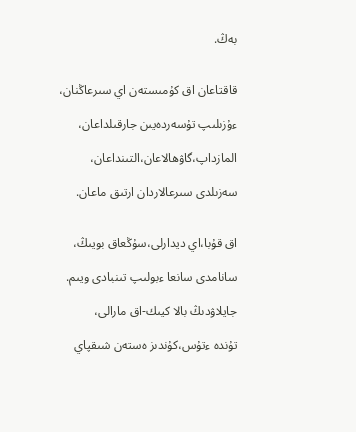بەڭ.


قاقتاعان اق كۇمىستەن اي سىرعاڭنان،

ءۇزىلىپ تۇسەردەيىن جارقىلداعان،

المازداپ،گاۋھالاعان،التىنداعان،

سەزىلدى سىرعالاردان ارتىق ماعان.


اق قۇبا،اي ديدارلى،سۇڭعاق بويىڭ،

سانامدى سانعا ءبولىپ تىنبادى ويىم.

جايلاۋدىڭ بالا كيىك-اق مارالى،

تۇندە ءتۇس،كۇندىز ەستەن شىقپاي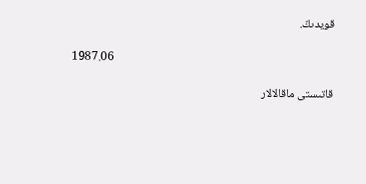قويدىڭ.

                                                                                   1987.06

قاتىستى ماقالالار